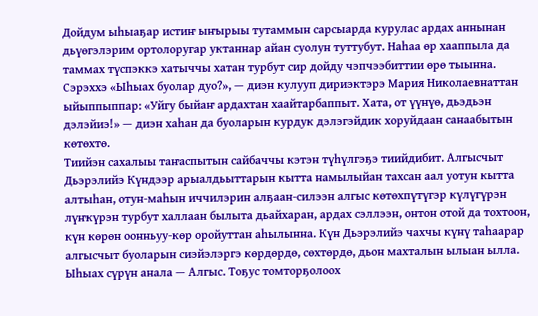Дойдум ыһыаҕар истиҥ ыҥырыы тутаммын сарсыарда курулас ардах аннынан дьүөгэлэрим ортолоругар уктаннар айан суолун туттубут. Наһаа өр хааппыла да таммах түспэккэ хатыччы хатан турбут сир дойду чэпчээбиттии өрө тыынна. Сэрэххэ «Ыһыах буолар дуо?», — диэн кулууп дириэктэрэ Мария Николаевнаттан ыйыппыппар: «Уйгу быйаҥ ардахтан хаайтарбаппыт. Хата, от үүнүө, дьэдьэн дэлэйиэ!» — диэн хаһан да буоларын курдук дэлэгэйдик хоруйдаан санаабытын көтөхтө.
Тиийэн сахалыы таҥаспытын сайбаччы кэтэн түһүлгэҕэ тиийдибит. Алгысчыт Дьэрэлийэ Күндээр арыалдьыттарын кытта намылыйан тахсан аал уотун кытта алтыһан, отун-маһын иччилэрин алҕаан-силээн алгыс көтөхпүтүгэр күлүгүрэн лүҥкүрэн турбут халлаан былыта дьайхаран, ардах сэллээн, онтон отой да тохтоон, күн көрөн оонньуу-көр оройуттан аһылынна. Күн Дьэрэлийэ чахчы күнү таһаарар алгысчыт буоларын сиэйэлэргэ көрдөрдө, сөхтөрдө, дьон махталын ылыан ылла.
Ыһыах сүрүн анала — Алгыс. Тоҕус томторҕолоох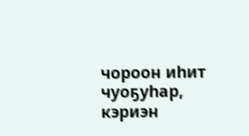чороон иһит чуоҕуһар, кэриэн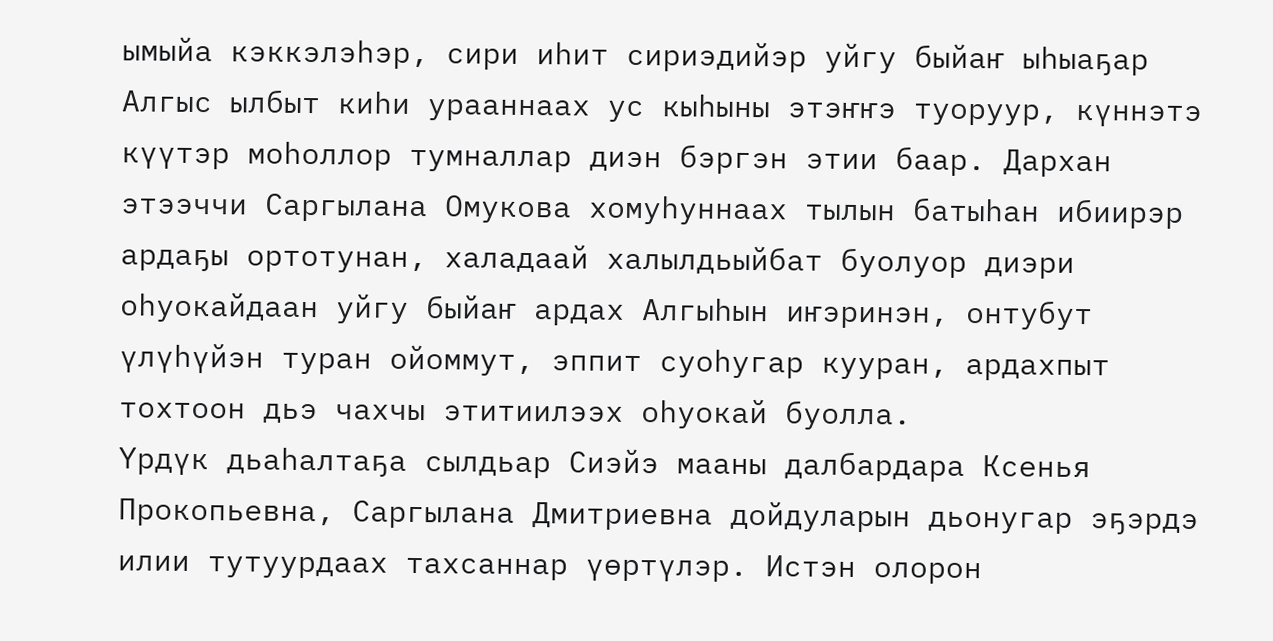ымыйа кэккэлэһэр, сири иһит сириэдийэр уйгу быйаҥ ыһыаҕар Алгыс ылбыт киһи урааннаах ус кыһыны этэҥҥэ туоруур, күннэтэ күүтэр моһоллор тумналлар диэн бэргэн этии баар. Дархан этээччи Саргылана Омукова хомуһуннаах тылын батыһан ибиирэр ардаҕы ортотунан, халадаай халылдьыйбат буолуор диэри оһуокайдаан уйгу быйаҥ ардах Алгыһын иҥэринэн, онтубут үлүһүйэн туран ойоммут, эппит суоһугар кууран, ардахпыт тохтоон дьэ чахчы этитиилээх оһуокай буолла.
Үрдүк дьаһалтаҕа сылдьар Сиэйэ мааны далбардара Ксенья Прокопьевна, Саргылана Дмитриевна дойдуларын дьонугар эҕэрдэ илии тутуурдаах тахсаннар үөртүлэр. Истэн олорон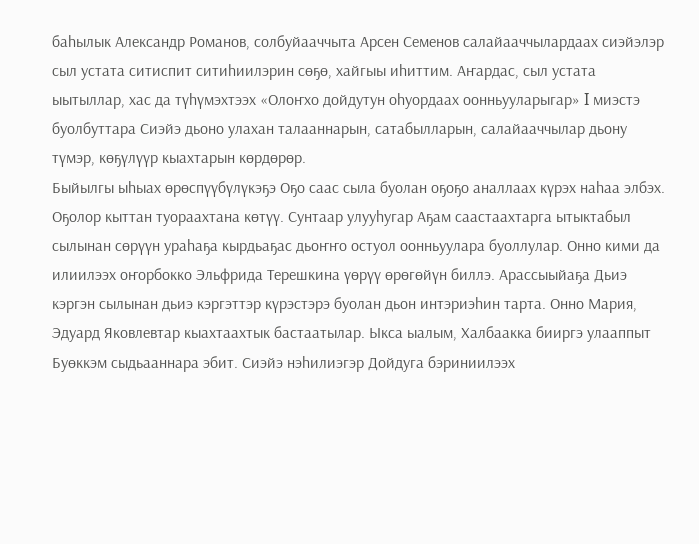баһылык Александр Романов, солбуйааччыта Арсен Семенов салайааччылардаах сиэйэлэр сыл устата ситиспит ситиһиилэрин сөҕө, хайгыы иһиттим. Аҥардас, сыл устата ыытыллар, хас да түһүмэхтээх «Олоҥхо дойдутун оһуордаах оонньууларыгар» I миэстэ буолбуттара Сиэйэ дьоно улахан талааннарын, сатабылларын, салайааччылар дьону түмэр, көҕүлүүр кыахтарын көрдөрөр.
Быйылгы ыһыах өрөспүүбүлүкэҕэ Оҕо саас сыла буолан оҕоҕо аналлаах күрэх наһаа элбэх. Оҕолор кыттан туораахтана көтүү. Сунтаар улууһугар Аҕам саастаахтарга ытыктабыл сылынан сөрүүн ураһаҕа кырдьаҕас дьоҥҥо остуол оонньуулара буоллулар. Онно кими да илиилээх оҥорбокко Эльфрида Терешкина үөрүү өрөгөйүн биллэ. Арассыыйаҕа Дьиэ кэргэн сылынан дьиэ кэргэттэр күрэстэрэ буолан дьон интэриэһин тарта. Онно Мария, Эдуард Яковлевтар кыахтаахтык бастаатылар. Ыкса ыалым, Халбаакка бииргэ улааппыт Буөккэм сыдьааннара эбит. Сиэйэ нэһилиэгэр Дойдуга бэриниилээх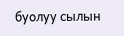буолуу сылын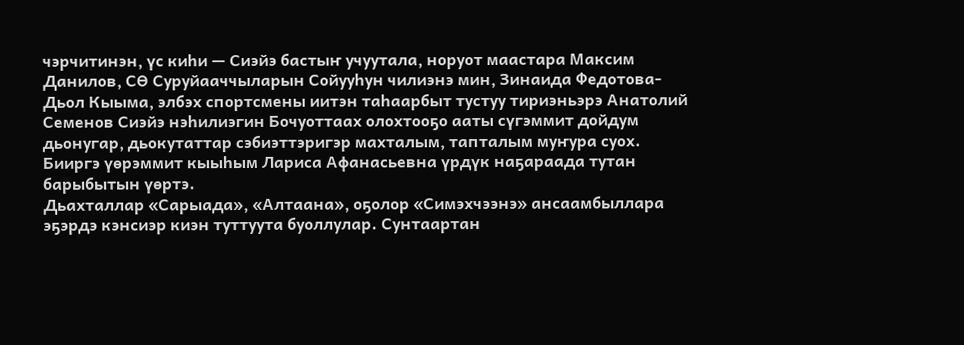чэрчитинэн, үс киһи — Сиэйэ бастыҥ учуутала, норуот маастара Максим Данилов, СӨ Суруйааччыларын Сойууһун чилиэнэ мин, Зинаида Федотова-Дьол Кыыма, элбэх спортсмены иитэн таһаарбыт тустуу тириэньэрэ Анатолий Семенов Сиэйэ нэһилиэгин Бочуоттаах олохтооҕо ааты сүгэммит дойдум дьонугар, дьокутаттар сэбиэттэригэр махталым, тапталым муҥура суох. Бииргэ үөрэммит кыыһым Лариса Афанасьевна үрдүк наҕараада тутан барыбытын үөртэ.
Дьахталлар «Сарыада», «Алтаана», оҕолор «Симэхчээнэ» ансаамбыллара эҕэрдэ кэнсиэр киэн туттуута буоллулар. Сунтаартан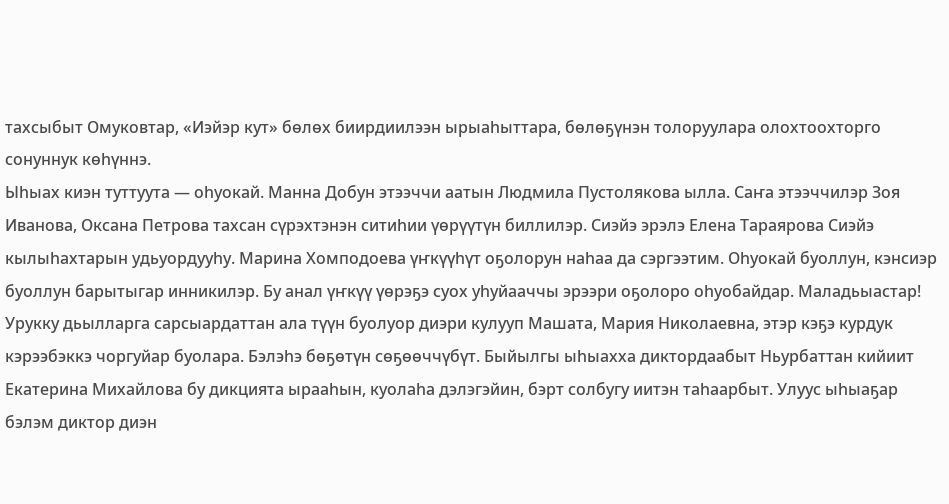тахсыбыт Омуковтар, «Иэйэр кут» бөлөх биирдиилээн ырыаһыттара, бөлөҕүнэн толоруулара олохтоохторго сонуннук көһүннэ.
Ыһыах киэн туттуута — оһуокай. Манна Добун этээччи аатын Людмила Пустолякова ылла. Саҥа этээччилэр Зоя Иванова, Оксана Петрова тахсан сүрэхтэнэн ситиһии үөрүүтүн биллилэр. Сиэйэ эрэлэ Елена Тараярова Сиэйэ кылыһахтарын удьуордууһу. Марина Хомподоева үҥкүүһүт оҕолорун наһаа да сэргээтим. Оһуокай буоллун, кэнсиэр буоллун барытыгар инникилэр. Бу анал үҥкүү үөрэҕэ суох уһуйааччы эрээри оҕолоро оһуобайдар. Маладьыастар!
Урукку дьылларга сарсыардаттан ала түүн буолуор диэри кулууп Машата, Мария Николаевна, этэр кэҕэ курдук кэрээбэккэ чоргуйар буолара. Бэлэһэ бөҕөтүн сөҕөөччүбүт. Быйылгы ыһыахха диктордаабыт Ньурбаттан кийиит Екатерина Михайлова бу дикцията ырааһын, куолаһа дэлэгэйин, бэрт солбугу иитэн таһаарбыт. Улуус ыһыаҕар бэлэм диктор диэн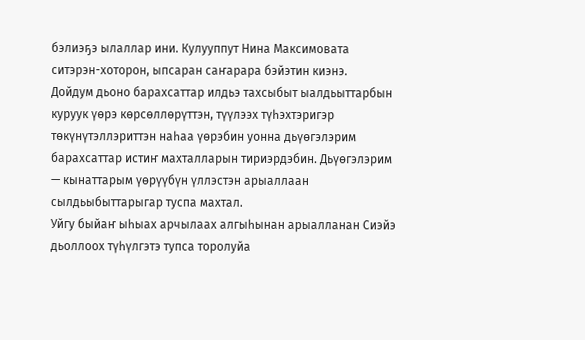бэлиэҕэ ылаллар ини. Кулууппут Нина Максимовата ситэрэн-хоторон, ыпсаран саҥарара бэйэтин киэнэ.
Дойдум дьоно барахсаттар илдьэ тахсыбыт ыалдьыттарбын куруук үөрэ көрсөллөрүттэн, түүлээх түһэхтэригэр төкүнүтэллэриттэн наһаа үөрэбин уонна дьүөгэлэрим барахсаттар истиҥ махталларын тириэрдэбин. Дьүөгэлэрим — кынаттарым үөрүүбүн үллэстэн арыаллаан сылдьыбыттарыгар туспа махтал.
Уйгу быйаҥ ыһыах арчылаах алгыһынан арыалланан Сиэйэ дьоллоох түһүлгэтэ тупса торолуйа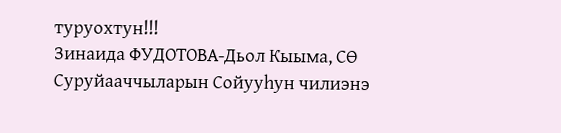туруохтун!!!
Зинаида ФУДОТОВА-Дьол Кыыма, СӨ Суруйааччыларын Сойууһун чилиэнэ